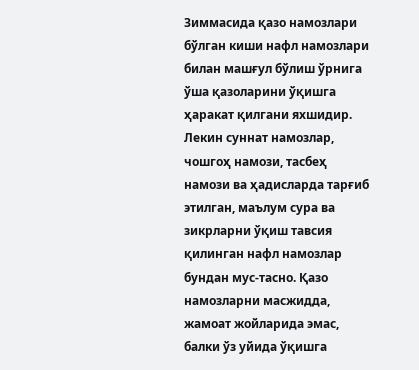Зиммасида қазо намозлари бўлган киши нафл намозлари билан машғул бўлиш ўрнига ўша қазоларини ўқишга ҳаракат қилгани яхшидир. Лекин суннат намозлар, чошгоҳ намози, тасбеҳ намози ва ҳадисларда тарғиб этилган, маълум сура ва зикрларни ўқиш тавсия қилинган нафл намозлар бундан мус-тасно. Қазо намозларни масжидда, жамоат жойларида эмас, балки ўз уйида ўқишга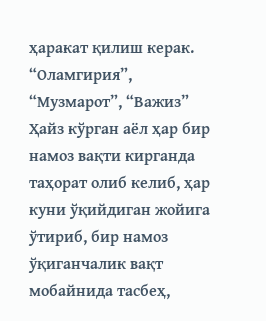ҳаракат қилиш керак.
“Оламгирия”, “Музмарот”, “Важиз”
Ҳайз кўрган аёл ҳар бир намоз вақти кирганда таҳорат олиб келиб, ҳар куни ўқийдиган жойига ўтириб, бир намоз ўқиганчалик вақт мобайнида тасбеҳ,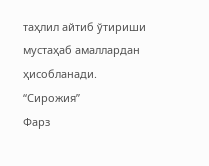таҳлил айтиб ўтириши мустаҳаб амаллардан ҳисобланади.
“Сирожия”
Фарз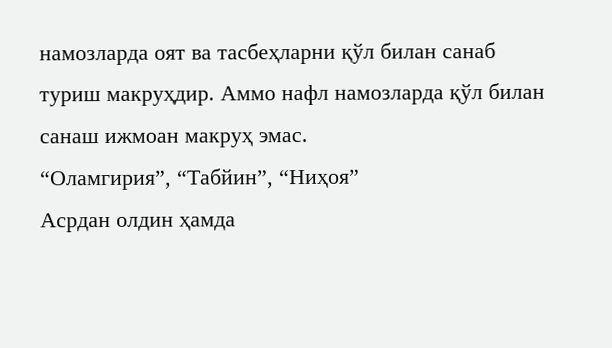намозларда оят ва тасбеҳларни қўл билан санаб туриш макруҳдир. Аммо нафл намозларда қўл билан санаш ижмоан макруҳ эмас.
“Оламгирия”, “Табйин”, “Ниҳоя”
Асрдан олдин ҳамда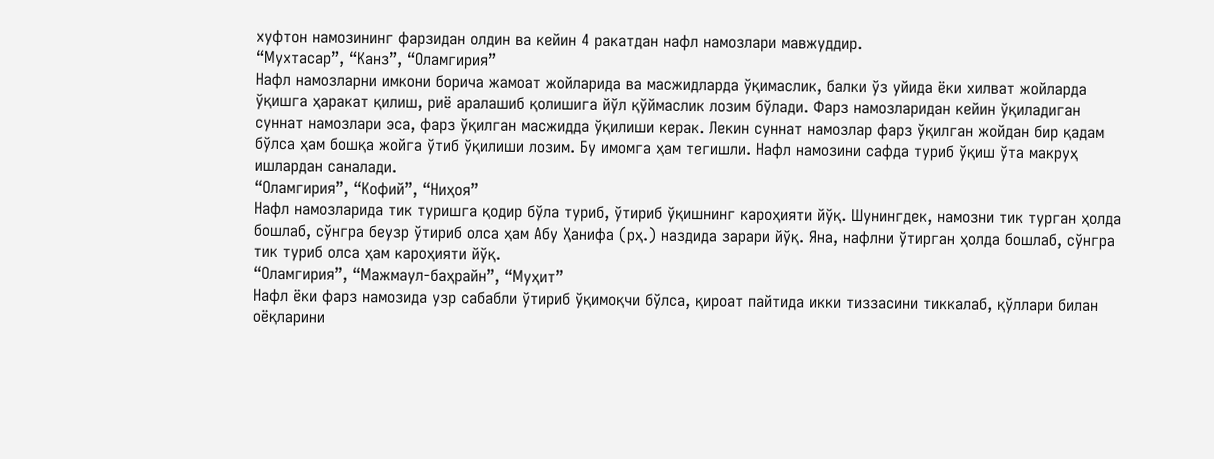хуфтон намозининг фарзидан олдин ва кейин 4 ракатдан нафл намозлари мавжуддир.
“Мухтасар”, “Канз”, “Оламгирия”
Нафл намозларни имкони борича жамоат жойларида ва масжидларда ўқимаслик, балки ўз уйида ёки хилват жойларда ўқишга ҳаракат қилиш, риё аралашиб қолишига йўл қўймаслик лозим бўлади. Фарз намозларидан кейин ўқиладиган суннат намозлари эса, фарз ўқилган масжидда ўқилиши керак. Лекин суннат намозлар фарз ўқилган жойдан бир қадам бўлса ҳам бошқа жойга ўтиб ўқилиши лозим. Бу имомга ҳам тегишли. Нафл намозини сафда туриб ўқиш ўта макруҳ ишлардан саналади.
“Оламгирия”, “Кофий”, “Ниҳоя”
Нафл намозларида тик туришга қодир бўла туриб, ўтириб ўқишнинг кароҳияти йўқ. Шунингдек, намозни тик турган ҳолда бошлаб, сўнгра беузр ўтириб олса ҳам Абу Ҳанифа (рҳ.) наздида зарари йўқ. Яна, нафлни ўтирган ҳолда бошлаб, сўнгра тик туриб олса ҳам кароҳияти йўқ.
“Оламгирия”, “Мажмаул-баҳрайн”, “Муҳит”
Нафл ёки фарз намозида узр сабабли ўтириб ўқимоқчи бўлса, қироат пайтида икки тиззасини тиккалаб, қўллари билан оёқларини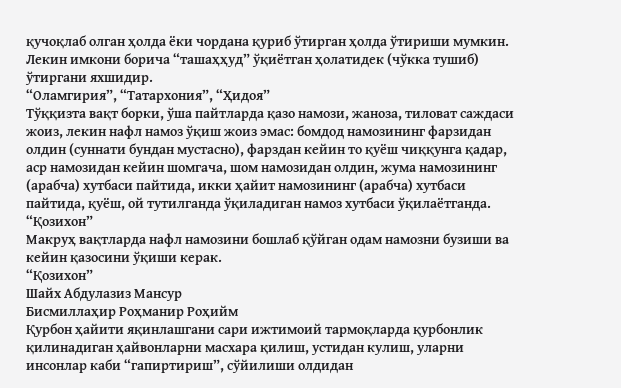қучоқлаб олган ҳолда ёки чордана қуриб ўтирган ҳолда ўтириши мумкин. Лекин имкони борича “ташаҳҳуд” ўқиётган ҳолатидек (чўкка тушиб) ўтиргани яхшидир.
“Оламгирия”, “Татархония”, “Ҳидоя”
Тўққизта вақт борки, ўша пайтларда қазо намози, жаноза, тиловат саждаси жоиз, лекин нафл намоз ўқиш жоиз эмас: бомдод намозининг фарзидан олдин (суннати бундан мустасно), фарздан кейин то қуёш чиққунга қадар, аср намозидан кейин шомгача, шом намозидан олдин, жума намозининг (арабча) хутбаси пайтида, икки ҳайит намозининг (арабча) хутбаси пайтида, қуёш, ой тутилганда ўқиладиган намоз хутбаси ўқилаётганда.
“Қозихон”
Макруҳ вақтларда нафл намозини бошлаб қўйган одам намозни бузиши ва кейин қазосини ўқиши керак.
“Қозихон”
Шайх Абдулазиз Мансур
Бисмиллаҳир Роҳманир Роҳийм
Қурбон ҳайити яқинлашгани сари ижтимоий тармоқларда қурбонлик қилинадиган ҳайвонларни масхара қилиш, устидан кулиш, уларни инсонлар каби “гапиртириш”, сўйилиши олдидан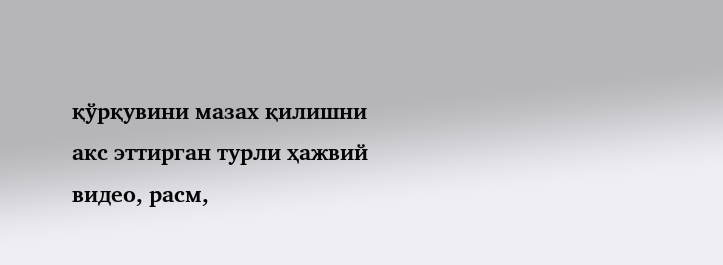қўрқувини мазах қилишни акс эттирган турли ҳажвий видео, расм,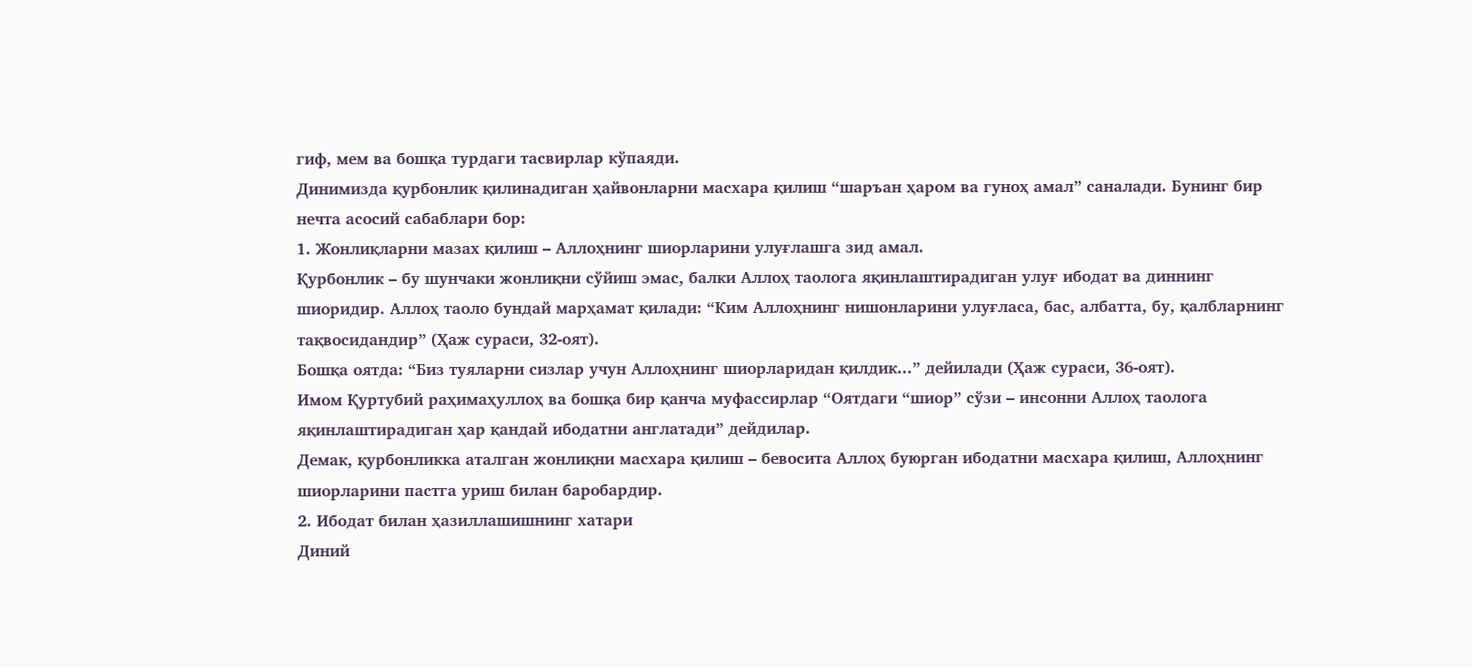гиф, мем ва бошқа турдаги тасвирлар кўпаяди.
Динимизда қурбонлик қилинадиган ҳайвонларни масхара қилиш “шаръан ҳаром ва гуноҳ амал” саналади. Бунинг бир нечта асосий сабаблари бор:
1. Жонлиқларни мазах қилиш – Аллоҳнинг шиорларини улуғлашга зид амал.
Қурбонлик – бу шунчаки жонлиқни сўйиш эмас, балки Аллоҳ таолога яқинлаштирадиган улуғ ибодат ва диннинг шиоридир. Аллоҳ таоло бундай марҳамат қилади: “Ким Аллоҳнинг нишонларини улуғласа, бас, албатта, бу, қалбларнинг тақвосидандир” (Ҳаж сураси, 32-оят).
Бошқа оятда: “Биз туяларни сизлар учун Аллоҳнинг шиорларидан қилдик...” дейилади (Ҳаж сураси, 36-оят).
Имом Қуртубий раҳимаҳуллоҳ ва бошқа бир қанча муфассирлар “Оятдаги “шиор” сўзи – инсонни Аллоҳ таолога яқинлаштирадиган ҳар қандай ибодатни англатади” дейдилар.
Демак, қурбонликка аталган жонлиқни масхара қилиш – бевосита Аллоҳ буюрган ибодатни масхара қилиш, Аллоҳнинг шиорларини пастга уриш билан баробардир.
2. Ибодат билан ҳазиллашишнинг хатари
Диний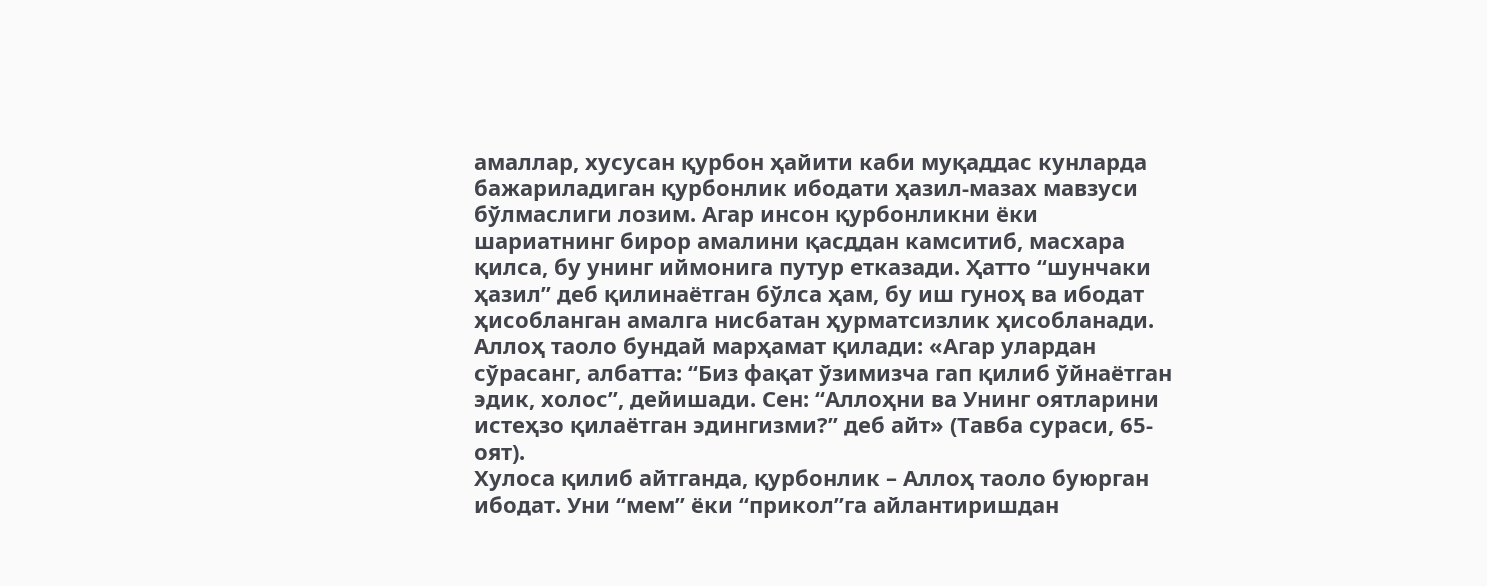амаллар, хусусан қурбон ҳайити каби муқаддас кунларда бажариладиган қурбонлик ибодати ҳазил-мазах мавзуси бўлмаслиги лозим. Агар инсон қурбонликни ёки шариатнинг бирор амалини қасддан камситиб, масхара қилса, бу унинг иймонига путур етказади. Ҳатто “шунчаки ҳазил” деб қилинаётган бўлса ҳам, бу иш гуноҳ ва ибодат ҳисобланган амалга нисбатан ҳурматсизлик ҳисобланади.
Аллоҳ таоло бундай марҳамат қилади: «Агар улардан сўрасанг, албатта: “Биз фақат ўзимизча гап қилиб ўйнаётган эдик, холос”, дейишади. Сен: “Аллоҳни ва Унинг оятларини истеҳзо қилаётган эдингизми?” деб айт» (Тавба сураси, 65-оят).
Хулоса қилиб айтганда, қурбонлик – Аллоҳ таоло буюрган ибодат. Уни “мем” ёки “прикол”га айлантиришдан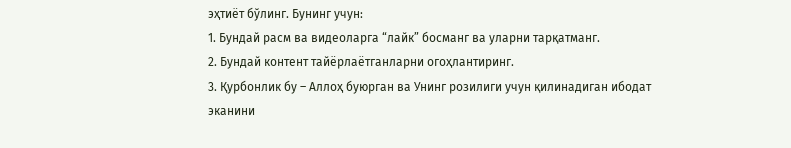эҳтиёт бўлинг. Бунинг учун:
1. Бундай расм ва видеоларга “лайк” босманг ва уларни тарқатманг.
2. Бундай контент тайёрлаётганларни огоҳлантиринг.
3. Қурбонлик бу – Аллоҳ буюрган ва Унинг розилиги учун қилинадиган ибодат эканини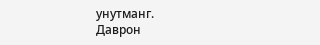унутманг.
Даврон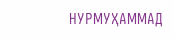НУРМУҲАММАД